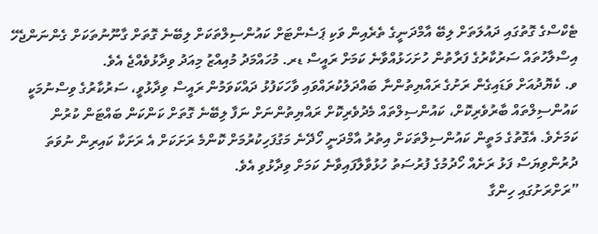ޓެކްސްގެ ގޮތުގައި ދައުލަތަށް ލިބޭ އާމްދަނީގެ ތެރެއިން ވަކި ޕަސެންޓަށް ކައުންސިލްތަކަށް ލިބޭނެ ގޮތަށް ގާނޫނުތަކަށް ގެންނަންޖެހޭ އިސްލާހުތައް ސަރުކާރުގެ ފަރާތުން ހުށަހަޅުއްވާނެ ކަމަށް ރައީސް ޑރ. މުހައްމަދު މުއިއްޒު މިއަދު ވިދާޅުވެއްޖެ އެވެ.
ވ. ކެޔޮދުއަށް ވަޑައިގެން ރަށުގެ ރައްޔިތުންނާ ބައްދަލުކުރައްވައި ވާހަކަފުޅު ދައްކަވަމުން ރައީސް ވިދާޅުވީ، ސަރުކާރުގެ ވިސްނުމަކީ ކައުންސިލްތައް ބާރުވެރިކޮށް، ކައުންސިލްތައް މެދުވެރިކޮށް ރައްޔިތުންނަށް ނަފާ ލިބޭނެ ގޮތަށް ކަންކަން ބައްޓަން ކުރުން ކަމަށެވެ. އެގޮތުގެ މަތީން ކައުންސިލްތަކަށް އިތުރު އާމްދަނީ ހޯދޭނެ މަގުފަހިކުރުމަށް ކޮންމެ ރަށަކަށް އެ ރަށަކާ ކައިރިން ނުވަތަ ދުރުންވިޔަސް ފަޅު ރަށެއް ހޯދުމުގެ ފުރުސަތު ހުޅުވާލާފައިވާނެ ކަމަށް ވިދާޅުވި އެވެ.
”ރަށްރަށުގައި ހިންގާ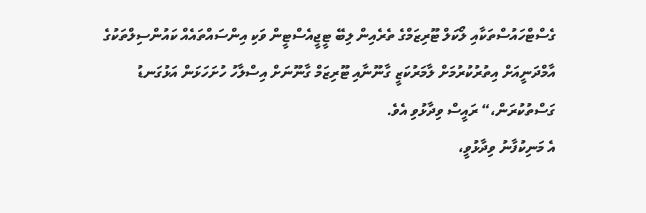ގެސްޓްހައުސްތަކާއި ލޯކަލް ޓޫރިޒަމްގެ ތެރެއިން ލިބޭ ޓީޖީއެސްޓީން ވަކި އިންސައްތައެއް ކައުންސިލްތަކުގެ އާމްދަނީއަށް އިތުރުކުރުމަށް ލާމަރުކަޒީ ގާނޫނާއި ޓޫރިޒަމް ގާނޫނަށް އިސްލާހު ހުށަހަޅަން އަޅުގަނޑު ގަސްތުކުރަން،“ ރައީސް ވިދާޅުވި އެވެ.
އެ މަނިކުފާނު ވިދާޅުވީ،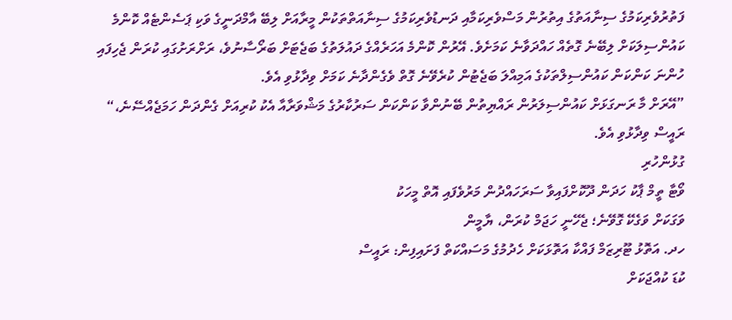ފަތުރުވެރިކަމުގެ ސިނާއަތުގެ އިތުރުން މަސްވެރިކަމާއި ދަނޑުވެރިކަމުގެ ސިނާއަތްތަކުން މީރާއަށް ލިބޭ އާމްދަނީގެ ވަކި ޕަސެންޓެއް ކޮންމެ ކައުންސިލަކަށް ލިބޭނެ ގޮތެއް ހައްދަވާނެ ކަމަށެވެ. އޭރުން ކޮންމެ އަހަރެއްގެ ދައުލަތުގެ ބަޖެޓަށް ބަރޯސާނުވެ، ރަށްރަށުގައި ކުރަން ޖެހިފައި ހުންނަ ކަންކަން ކައުންސިލްތަކުގެ އަމިއްލަ ބަޖެޓުން ކުރެވޭނެ ގޮތް ވެގެންދާނެ ކަމަށް ވިދާޅުވި އެވެ.
”އޭރަށް މާ ރަނގަޅަށް ކައުންސިލަރުން ރައްޔިތުން ބޭނުންވާ ކަންކަން ސަރުކާރުގެ މަޝްވަރާއާ އެކު ކުރިއަށް ގެންދަން ހަމަޖެއްސޭނެ،“ ރައީސް ވިދާޅުވި އެވެ.
ގުޅުންހުރި
ވޯޓާ ތީމް ޕާކު ހަދަން ދޫކޮށްފައިވާ ސަރަހައްދުން މަރުވެފައި އޮތް މީހަކު
ވަގަކަށް ވަގެކޭ ގޮވޭނެ؛ ޖެހޭނީ ހަޖަމް ކުރަން، ޔާމީން
ހދ. އަތޮޅު ޓޫރިޒަމް ފައްކާ އަތޮޅަކަށް ހެދުމުގެ މަސައްކަތް ފަށައިފިން: ރައީސް
ކުޑަ ކުއްޖަކަށް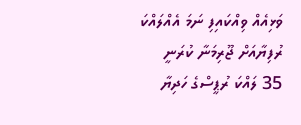ވަޅިއެއް ވިއްކައިފި ނަމަ އެއްލައްކަ ރުފިޔާއަށް ޖޫރިމަނާ ކުރަނީ
35 ލައްކަ ރުޕީސްގެ ހަދިޔާ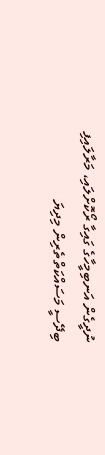ނުދީގެން އަނބިމީހާގެ ގައިގާ ރޯކޮށްލައި، މަރާލައިފި
ބިދޭސީ މަސައްކަތްތެރިން މިދިޔަ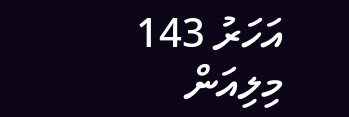އަހަރު 143 މިލިއަން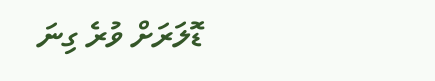ޑޮލަރަށް ވުރެ ގިނަ